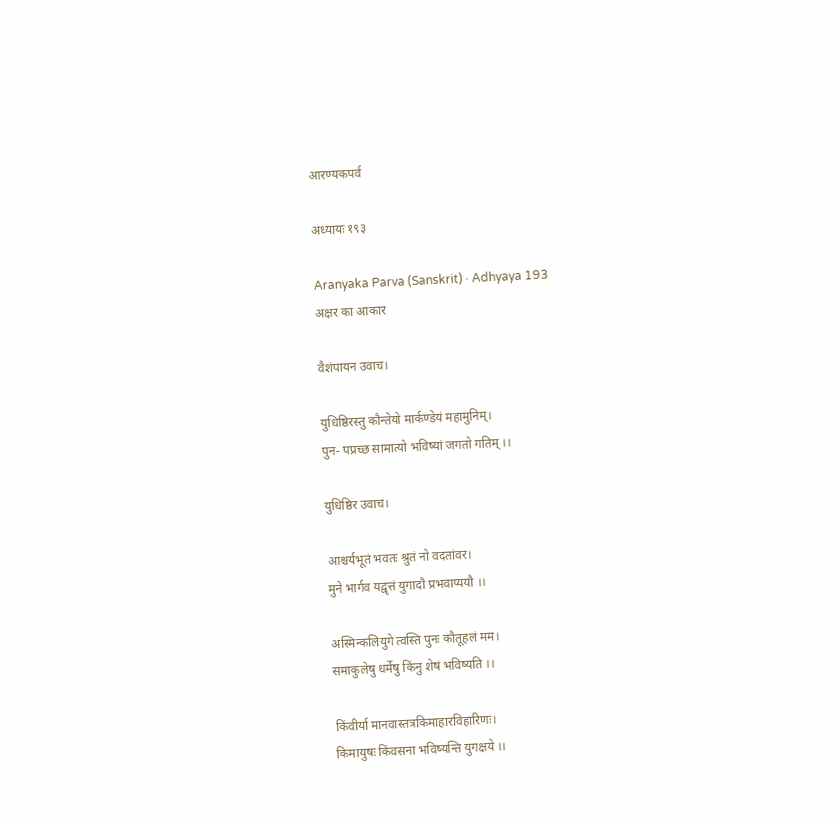आरण्यकपर्व

अध्यायः १९३

Aranyaka Parva (Sanskrit) · Adhyaya 193
अक्षर का आकार

वैशंपायन उवाच।

युधिष्ठिरस्तु कौन्तेयो मार्कण्डेयं महामुनिम्।
पुन- पप्रच्छ सामात्यो भविष्यां जगतो गतिम् ।।

युधिष्ठिर उवाच।

आश्चर्यभूतं भवतः श्रुतं नो वदतांवर।
मुने भार्गव यद्वृत्तं युगादौ प्रभवाप्ययौ ।।

अस्मिन्कलियुगे त्वस्ति पुनः कौतूहलं मम।
समाकुलेषु धर्मेषु किंनु शेषं भविष्यति ।।

किंवीर्या मानवास्तत्रकिमाहारविहारिणः।
किमायुषः किंवसना भविष्यन्ति युगक्षये ।।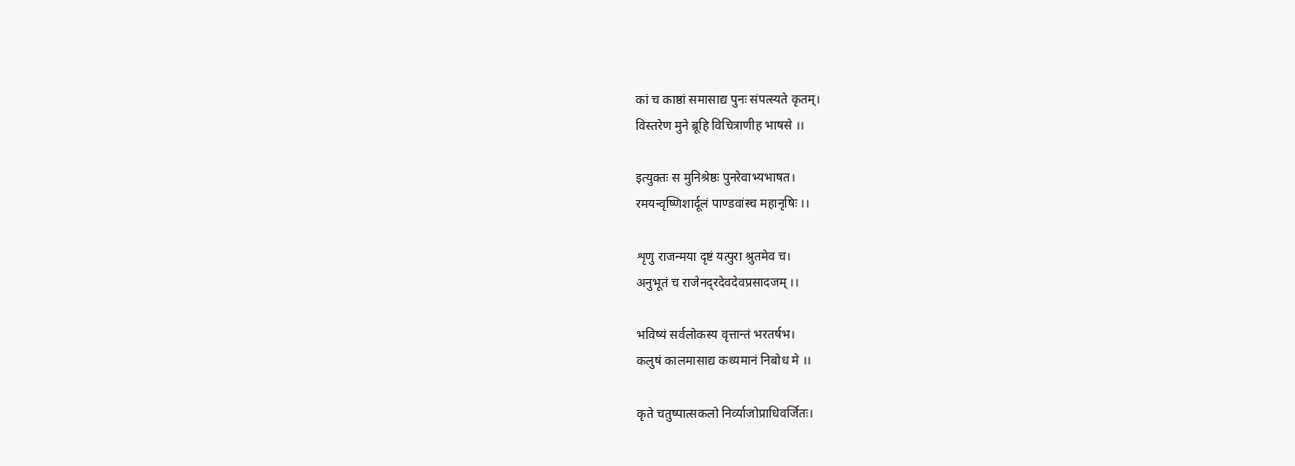कां च काष्ठां समासाद्य पुनः संपत्स्यते कृतम्।
विस्तरेण मुने ब्रूहि विचित्राणीह भाषसे ।।

इत्युक्तः स मुनिश्रेष्ठः पुनरेवाभ्यभाषत।
रमयन्वृष्णिशार्दूलं पाण्डवांस्च महानृषिः ।।

शृणु राजन्मया दृष्टं यत्पुरा श्रुतमेव च।
अनुभूतं च राजेनद्‌रदेवदेवप्रसादजम् ।।

भविष्यं सर्वलोकस्य वृत्तान्तं भरतर्षभ।
कलुषं कालमासाद्य कथ्यमानं निबोध मे ।।

कृते चतुष्पात्सकलो निर्व्याजोप्राधिवर्जितः।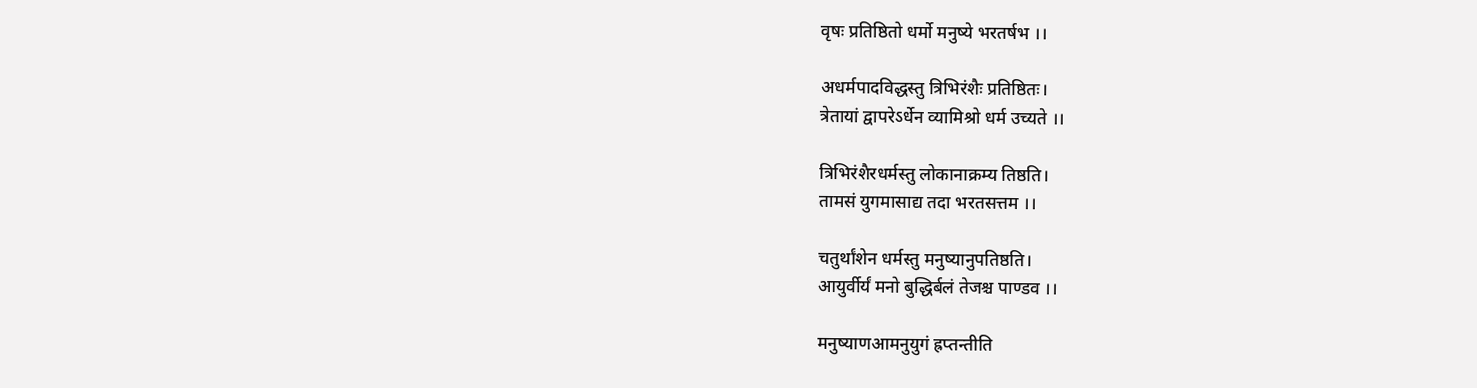वृषः प्रतिष्ठितो धर्मो मनुष्ये भरतर्षभ ।।

अधर्मपादविद्धस्तु त्रिभिरंशैः प्रतिष्ठितः।
त्रेतायां द्वापरेऽर्धेन व्यामिश्रो धर्म उच्यते ।।

त्रिभिरंशैरधर्मस्तु लोकानाक्रम्य तिष्ठति।
तामसं युगमासाद्य तदा भरतसत्तम ।।

चतुर्थांशेन धर्मस्तु मनुष्यानुपतिष्ठति।
आयुर्वीर्यं मनो बुद्धिर्बलं तेजश्च पाण्डव ।।

मनुष्याणआमनुयुगं ह्रप्तन्तीति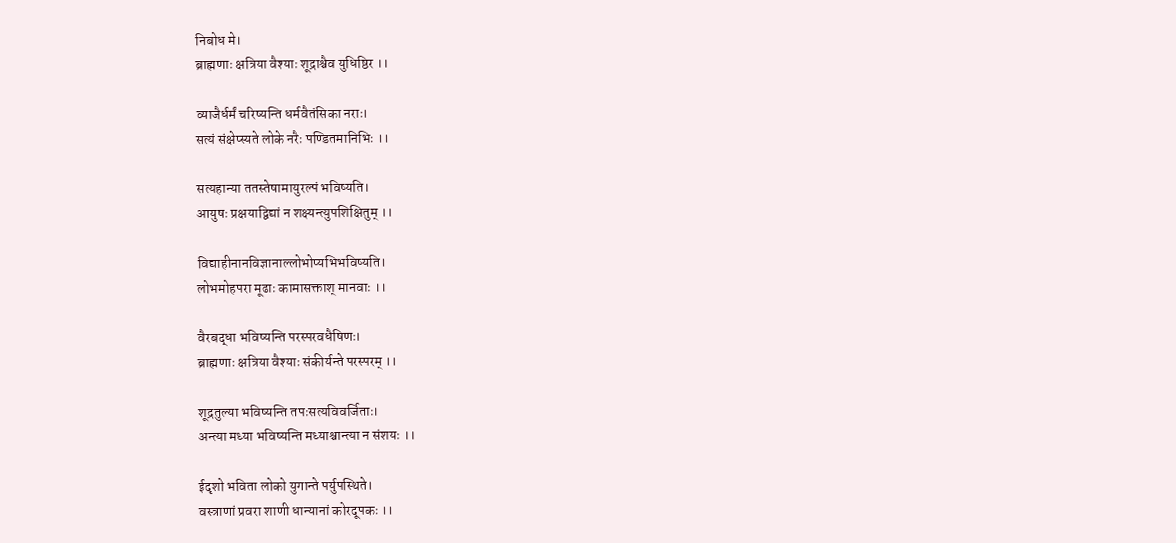निबोध मे।
ब्राह्मणाः क्षत्रिया वैश्याः शूद्राश्चैव युधिष्ठिर ।।

व्याजैर्धर्मं चरिष्यन्ति धर्मवैतंसिका नराः।
सत्यं संक्षेप्स्यते लोके नरैः पण्डितमानिभिः ।।

सत्यहान्या ततस्तेषामायुरल्पं भविष्यति।
आयुषः प्रक्षयाद्विद्यां न शक्ष्यन्त्युपशिक्षितुम् ।।

विद्याहीनानविज्ञानाल्लोभोप्यभिभविष्यति।
लोभमोहपरा मूढाः कामासक्ताश् मानवाः ।।

वैरबद्धा भविष्यन्ति परस्परवधैषिणः।
ब्राह्मणाः क्षत्रिया वैश्याः संकीर्यन्ते परस्परम् ।।

शूद्रतुल्या भविष्यन्ति तपःसत्यविवर्जिताः।
अन्त्या मध्या भविष्यन्ति मध्याश्चान्त्या न संशयः ।।

ईदृशो भविता लोको युगान्ते पर्युपस्थिते।
वस्त्राणां प्रवरा शाणी धान्यानां कोरदूपकः ।।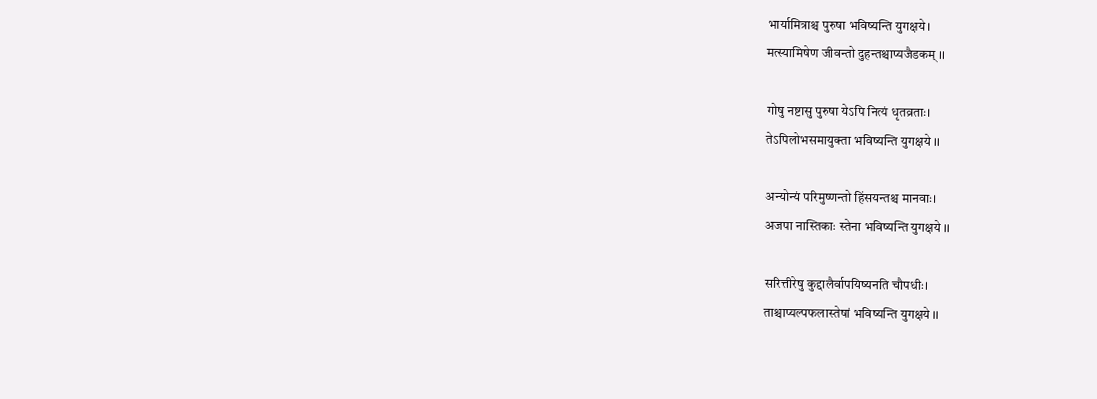भार्यामित्राश्च पुरुषा भविष्यन्ति युगक्षये।
मत्स्यामिषेण जीवन्तो दुहन्तश्चाप्यजैडकम् ।।

गोषु नष्टासु पुरुषा येऽपि नित्यं धृतव्रताः।
तेऽपिलोभसमायुक्ता भविष्यन्ति युगक्षये ।।

अन्योन्यं परिमुष्णन्तो हिंसयन्तश्च मानवाः।
अजपा नास्तिकाः स्तेना भविष्यन्ति युगक्षये ।।

सरित्तीरेषु कुद्दालैर्वापयिष्यनति चौपधीः।
ताश्चाप्यल्पफलास्तेषां भविष्यन्ति युगक्षये ।।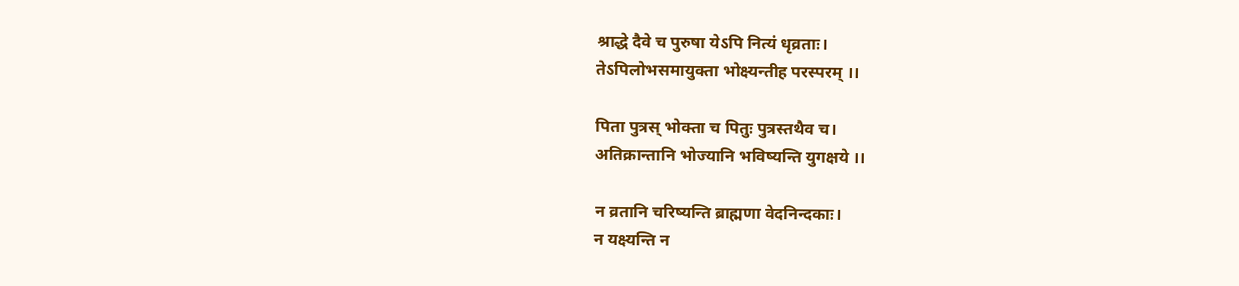श्राद्धे दैवे च पुरुषा येऽपि नित्यं धृव्रताः।
तेऽपिलोभसमायुक्ता भोक्ष्यन्तीह परस्परम् ।।

पिता पुत्रस् भोक्ता च पितुः पुत्रस्तथैव च।
अतिक्रान्तानि भोज्यानि भविष्यन्ति युगक्षये ।।

न व्रतानि चरिष्यन्ति ब्राह्मणा वेदनिन्दकाः।
न यक्ष्यन्ति न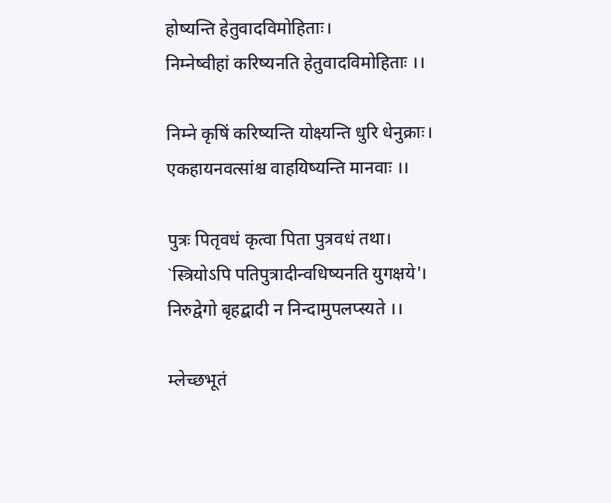होष्यन्ति हेतुवादविमोहिताः।
निम्नेष्वीहां करिष्यनति हेतुवादविमोहिताः ।।

निम्ने कृषिं करिष्यन्ति योक्ष्यन्ति धुरि धेनुक्राः।
एकहायनवत्सांश्च वाहयिष्यन्ति मानवाः ।।

पुत्रः पितृवधं कृत्वा पिता पुत्रवधं तथा।
`स्त्रियोऽपि पतिपुत्रादीन्वधिष्यनति युगक्षये'।
निरुद्वेगो बृहद्बादी न निन्दामुपलप्स्यते ।।

म्लेच्छभूतं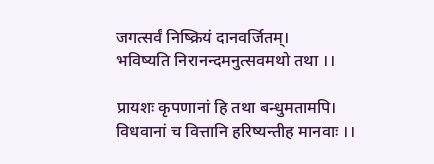जगत्सर्वं निष्क्रियं दानवर्जितम्।
भविष्यति निरानन्दमनुत्सवमथो तथा ।।

प्रायशः कृपणानां हि तथा बन्धुमतामपि।
विधवानां च वित्तानि हरिष्यन्तीह मानवाः ।।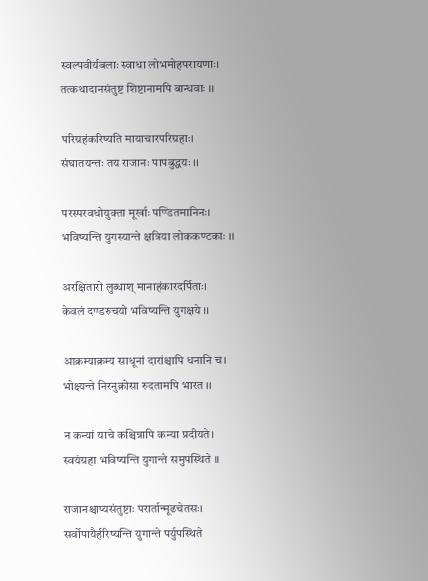स्वल्पवीर्यबलाः स्वाधा लोभमोहपरायणाः।
तत्कथादानसंतुष्ट शिष्टानामपि बान्धवाः ।।

परिग्रहंकरिष्यति मायाचारपरिग्रहाः।
संघातयन्तः तय राजानः पापबुद्धयः ।।

परस्परवधोयुक्ता मूर्खाः पण्डितमानिनः।
भविष्यन्ति युगस्यान्ते क्षत्रिया लोककण्टकाः ।।

अरक्षितारो लुब्धाश् मानाहंकारदर्पिताः।
केवलं दण्डरुचयो भविष्यन्ति युगक्षये ।।

आक्रम्याक्रम्य साधूनां दारांश्चापि धनानि च।
भोक्ष्यन्ते निरनुक्रोसा रुदतामपि भारत ।।

न कन्यां याचे कश्चिन्नापि कन्या प्रदीयते।
स्वयंग्रहा भविष्यन्ति युगान्ते समुपस्थिते ।।

राजानश्चाप्यसंतुष्टाः परार्तान्मूढचेतसः।
सर्वोपायैर्हरिष्यन्ति युगान्ते पर्युपस्थिते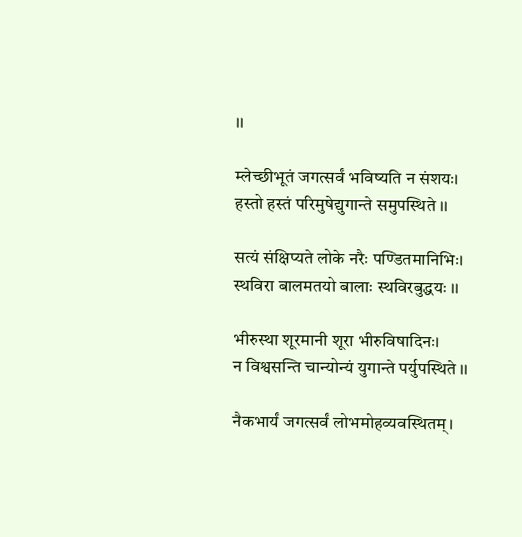।।

म्लेच्छीभूतं जगत्सर्वं भविष्यति न संशयः।
हस्तो हस्तं परिमुषेद्युगान्ते समुपस्थिते ।।

सत्यं संक्षिप्यते लोके नरैः पण्डितमानिभिः।
स्थविरा बालमतयो बालाः स्थविरबुद्धयः ।।

भीरुस्था शूरमानी शूरा भीरुविषादिनः।
न विश्वसन्ति चान्योन्यं युगान्ते पर्युपस्थिते ।।

नैकभार्यं जगत्सर्वं लोभमोहव्यवस्थितम्।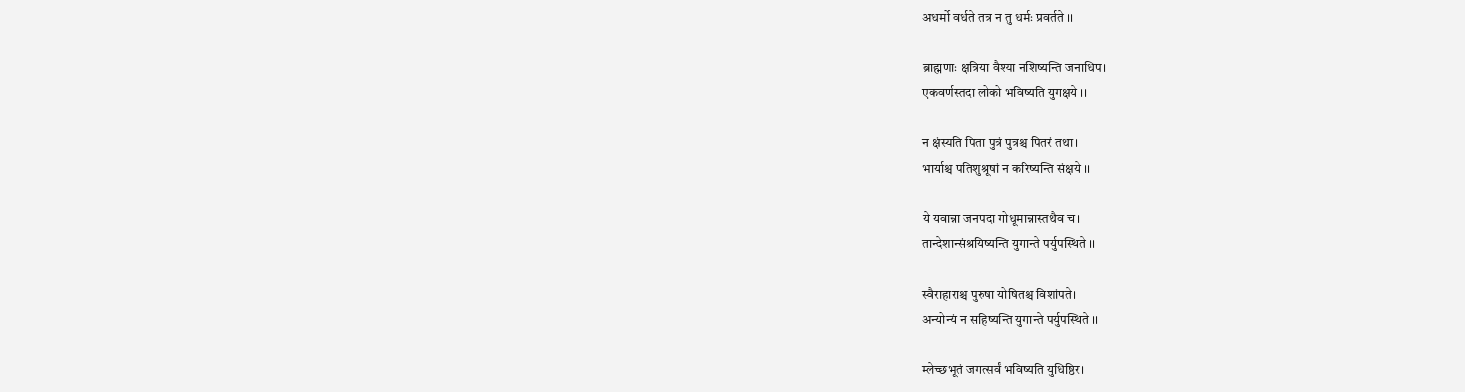अधर्मो वर्धते तत्र न तु धर्मः प्रवर्तते ।।

ब्राह्मणाः क्षत्रिया वैश्या नशिष्यन्ति जनाधिप।
एकवर्णस्तदा लोको भविष्यति युगक्षये ।।

न क्षंस्यति पिता पुत्रं पुत्रश्च पितरं तथा।
भार्याश्च पतिशुश्रूषां न करिष्यन्ति संक्षये ।।

ये यवान्ना जनपदा गोधूमान्नास्तथैव च।
तान्देशान्संश्रयिष्यन्ति युगान्ते पर्युपस्थिते ।।

स्वैराहाराश्च पुरुषा योषितश्च विशांपते।
अन्योन्यं न सहिष्यन्ति युगान्ते पर्युपस्थिते ।।

म्लेच्छभूतं जगत्सर्वं भविष्यति युधिष्ठिर।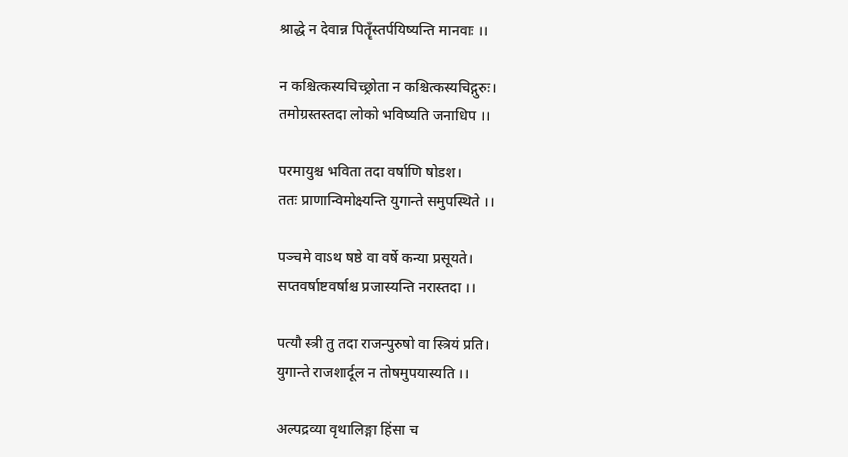श्राद्धे न देवान्न पितॄँस्तर्पयिष्यन्ति मानवाः ।।

न कश्चित्कस्यचिच्छ्रोता न कश्चित्कस्यचिद्गुरुः।
तमोग्रस्तस्तदा लोको भविष्यति जनाधिप ।।

परमायुश्च भविता तदा वर्षाणि षोडश।
ततः प्राणान्विमोक्ष्यन्ति युगान्ते समुपस्थिते ।।

पञ्चमे वाऽथ षष्ठे वा वर्षे कन्या प्रसूयते।
सप्तवर्षाष्टवर्षाश्च प्रजास्यन्ति नरास्तदा ।।

पत्यौ स्त्री तु तदा राजन्पुरुषो वा स्त्रियं प्रति।
युगान्ते राजशार्दूल न तोषमुपयास्यति ।।

अल्पद्रव्या वृथालिङ्गा हिंसा च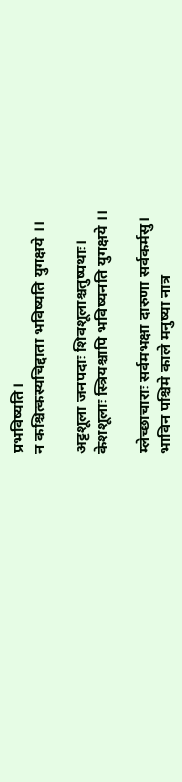प्रभविष्यति।
न कश्चित्कस्यचिद्दाता भविष्यति युगक्षये ।।

अट्टशूला जनपदाः शिवशूलाश्चतुष्पथाः।
केशशूलाः स्त्रियश्चापि भविष्यनति युगक्षये ।।

म्लेच्छाचाराः सर्वमभक्षा दारुणा सर्वकर्मसु।
भाविन पश्चिमे काले मनुष्या नात्र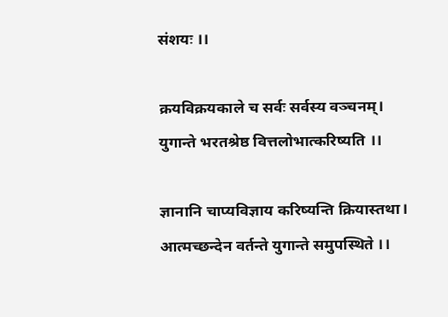संशयः ।।

क्रयविक्रयकाले च सर्वः सर्वस्य वञ्चनम्।
युगान्ते भरतश्रेष्ठ वित्तलोभात्करिष्यति ।।

ज्ञानानि चाप्यविज्ञाय करिष्यन्ति क्रियास्तथा।
आत्मच्छन्देन वर्तन्ते युगान्ते समुपस्थिते ।।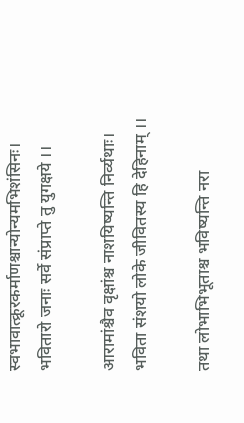स्वभावात्क्रूरकर्माणश्चान्योन्यमभिशंसिनः।
भवितारो जनाः सर्वे संप्राप्ते तु युगक्षये ।।

आरामांश्चैव वृक्षांश्च नाशयिष्यन्ति निर्व्यथाः।
भविता संशयो लोके जीवितस्य हि देहिनाम् ।।

तथा लोभाभिभूताश्च भविष्यन्ति नरा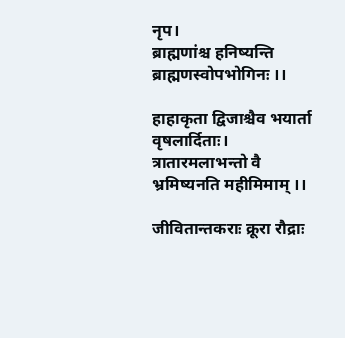नृप।
ब्राह्मणांश्च हनिष्यन्ति ब्राह्मणस्वोपभोगिनः ।।

हाहाकृता द्विजाश्चैव भयार्ता वृषलार्दिताः।
त्रातारमलाभन्तो वै भ्रमिष्यनति महीमिमाम् ।।

जीवितान्तकराः क्रूरा रौद्राः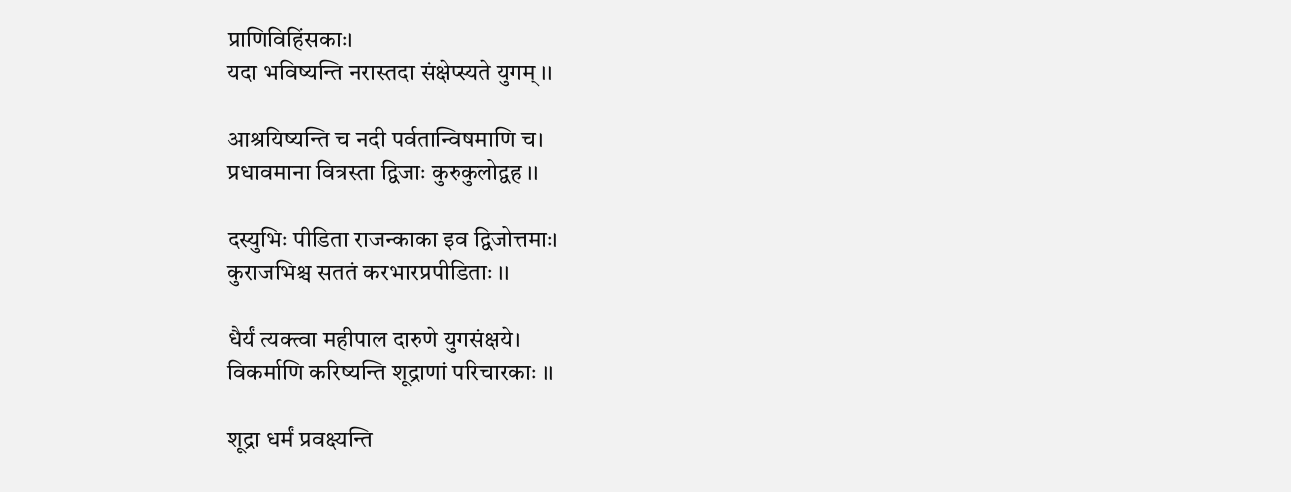प्राणिविहिंसकाः।
यदा भविष्यन्ति नरास्तदा संक्षेप्स्यते युगम् ।।

आश्रयिष्यन्ति च नदी पर्वतान्विषमाणि च।
प्रधावमाना वित्रस्ता द्विजाः कुरुकुलोद्वह ।।

दस्युभिः पीडिता राजन्काका इव द्विजोत्तमाः।
कुराजभिश्च सततं करभारप्रपीडिताः ।।

धैर्यं त्यक्त्वा महीपाल दारुणे युगसंक्षये।
विकर्माणि करिष्यन्ति शूद्राणां परिचारकाः ।।

शूद्रा धर्मं प्रवक्ष्यन्ति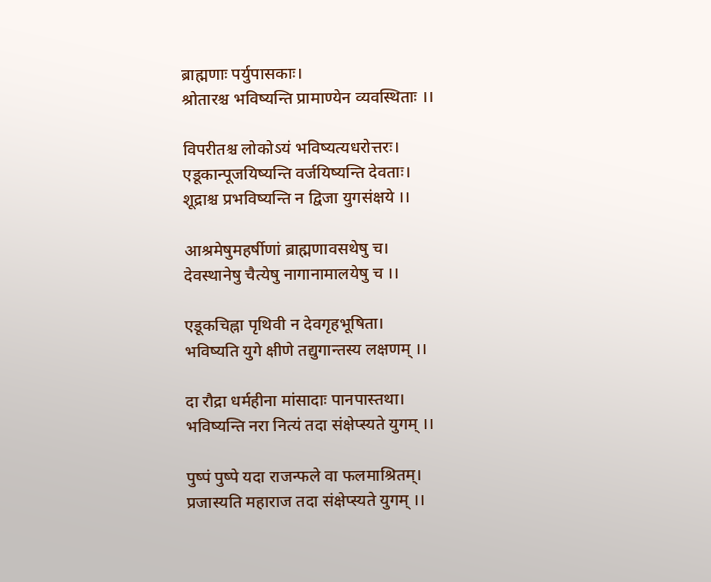ब्राह्मणाः पर्युपासकाः।
श्रोतारश्च भविष्यन्ति प्रामाण्येन व्यवस्थिताः ।।

विपरीतश्च लोकोऽयं भविष्यत्यधरोत्तरः।
एडूकान्पूजयिष्यन्ति वर्जयिष्यन्ति देवताः।
शूद्राश्च प्रभविष्यन्ति न द्विजा युगसंक्षये ।।

आश्रमेषुमहर्षीणां ब्राह्मणावसथेषु च।
देवस्थानेषु चैत्येषु नागानामालयेषु च ।।

एडूकचिह्ना पृथिवी न देवगृहभूषिता।
भविष्यति युगे क्षीणे तद्युगान्तस्य लक्षणम् ।।

दा रौद्रा धर्महीना मांसादाः पानपास्तथा।
भविष्यन्ति नरा नित्यं तदा संक्षेप्स्यते युगम् ।।

पुष्पं पुष्पे यदा राजन्फले वा फलमाश्रितम्।
प्रजास्यति महाराज तदा संक्षेप्स्यते युगम् ।।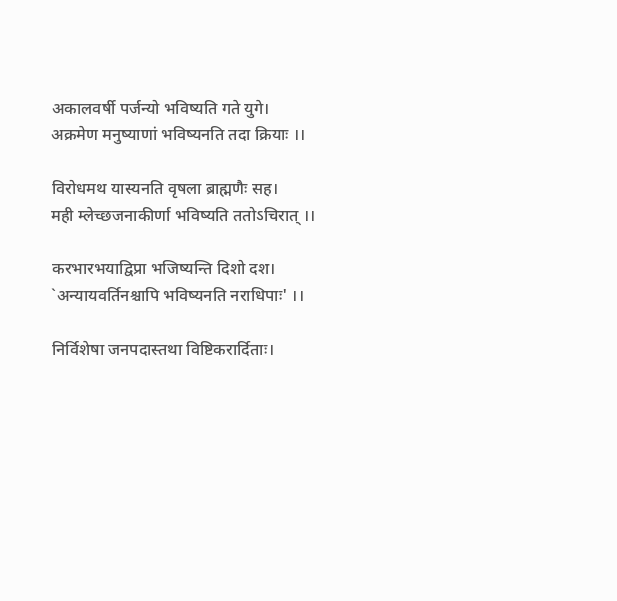अकालवर्षी पर्जन्यो भविष्यति गते युगे।
अक्रमेण मनुष्याणां भविष्यनति तदा क्रियाः ।।

विरोधमथ यास्यनति वृषला ब्राह्मणैः सह।
मही म्लेच्छजनाकीर्णा भविष्यति ततोऽचिरात् ।।

करभारभयाद्विप्रा भजिष्यन्ति दिशो दश।
`अन्यायवर्तिनश्चापि भविष्यनति नराधिपाः' ।।

निर्विशेषा जनपदास्तथा विष्टिकरार्दिताः।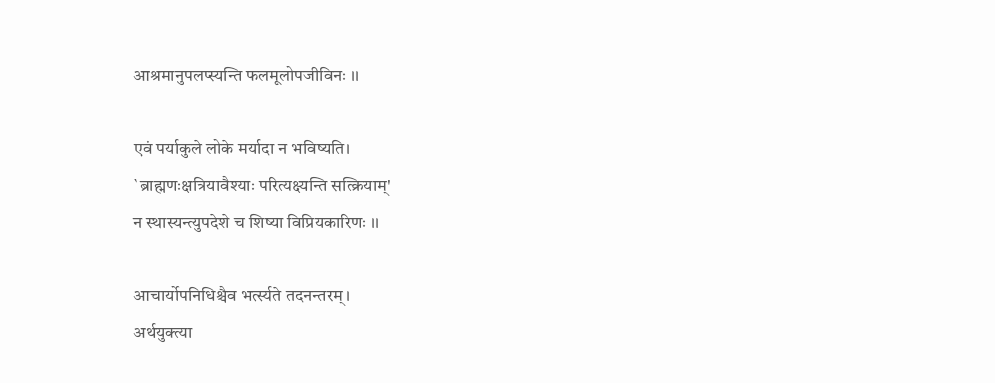आश्रमानुपलप्स्यन्ति फलमूलोपजीविनः ।।

एवं पर्याकुले लोके मर्यादा न भविष्यति।
`ब्राह्मणःक्षत्रियावैश्याः परित्यक्ष्यन्ति सत्क्रियाम्'
न स्थास्यन्त्युपदेशे च शिष्या विप्रियकारिणः ।।

आचार्योपनिधिश्चैव भर्त्स्यते तदनन्तरम्।
अर्थयुक्त्या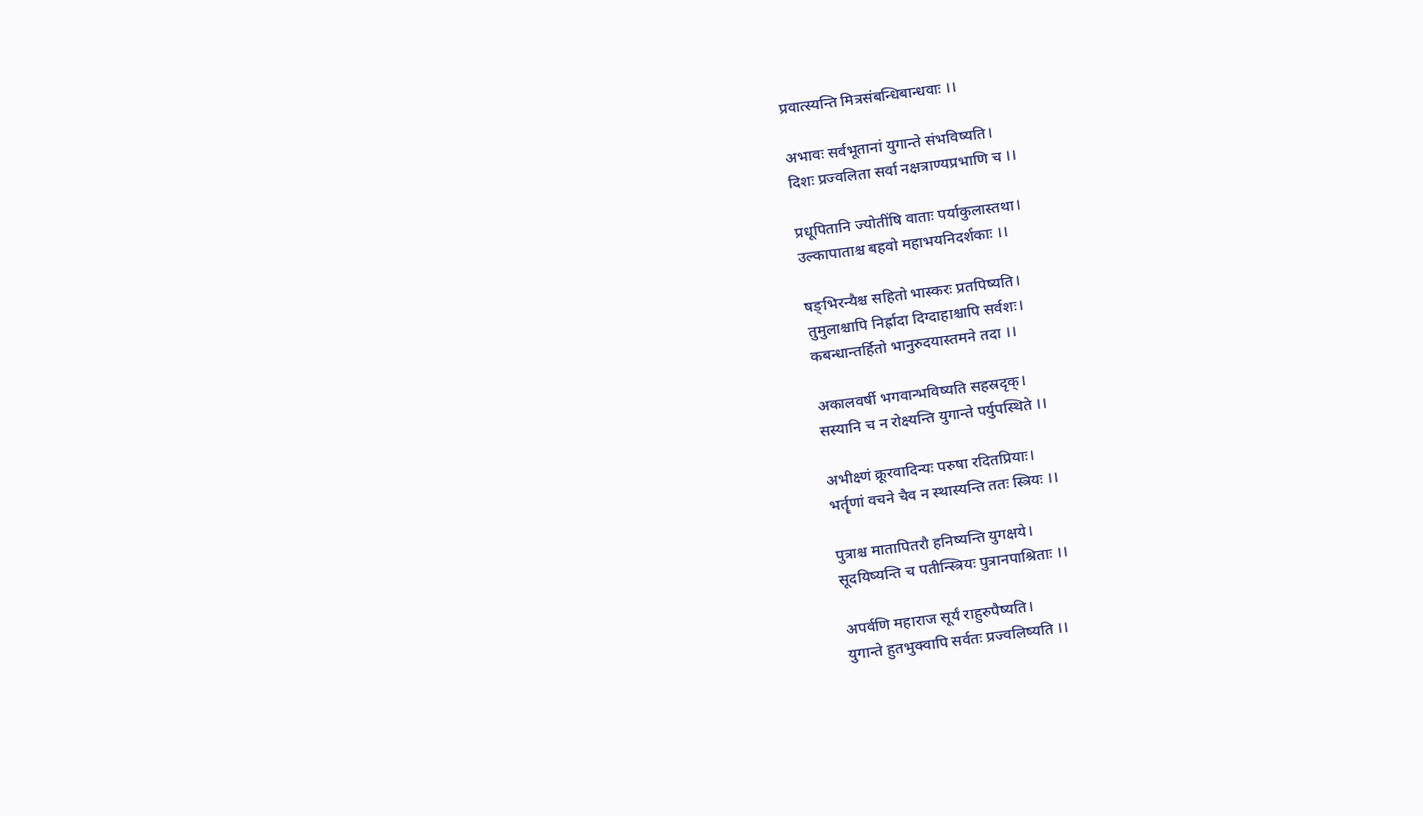प्रवात्स्यन्ति मित्रसंबन्धिबान्धवाः ।।

अभावः सर्वभूतानां युगान्ते संभविष्यति।
दिशः प्रज्वलिता सर्वा नक्षत्राण्यप्रभाणि च ।।

प्रधूपितानि ज्योतींषि वाताः पर्याकुलास्तथा।
उल्कापाताश्च बहवो महाभयनिदर्शकाः ।।

षङ्भिरन्यैश्च सहितो भास्करः प्रतपिष्यति।
तुमुलाश्चापि निर्ह्रादा दिग्दाहाश्चापि सर्वशः।
कबन्धान्तर्हितो भानुरुदयास्तमने तदा ।।

अकालवर्षी भगवान्भविष्यति सहस्रदृक्।
सस्यानि च न रोक्ष्यन्ति युगान्ते पर्युपस्थिते ।।

अभीक्ष्णं क्रूरवादिन्यः परुषा रदितप्रियाः।
भर्तॄणां वचने चैव न स्थास्यन्ति ततः स्त्रियः ।।

पुत्राश्च मातापितरौ हनिष्यन्ति युगक्षये।
सूदयिष्यन्ति च पतीन्स्त्रियः पुत्रानपाश्रिताः ।।

अपर्वणि महाराज सूर्यं राहुरुपैष्यति।
युगान्ते हुतभुक्वापि सर्वतः प्रज्वलिष्यति ।।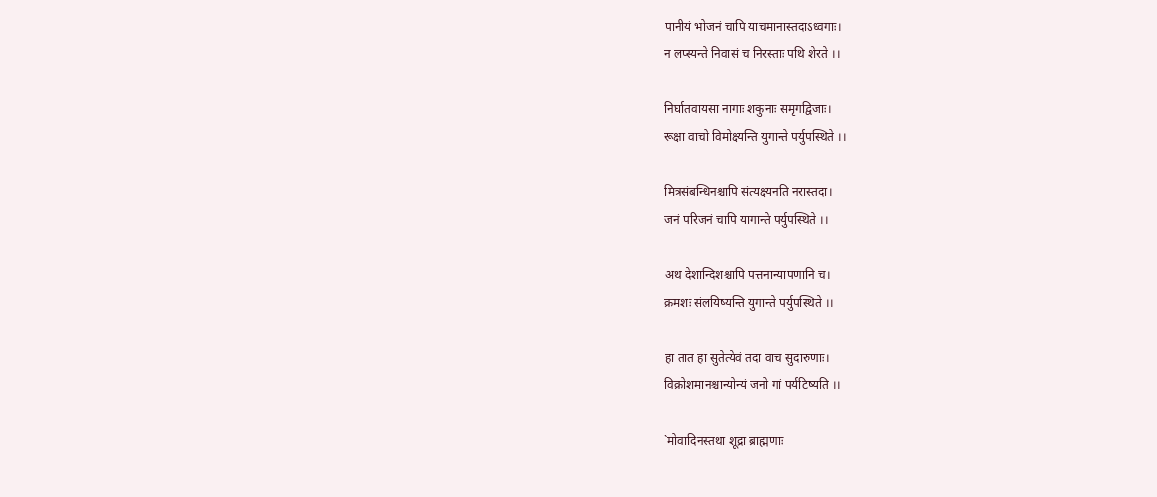पानीयं भोजनं चापि याचमानास्तदाऽध्वगाः।
न लप्स्यन्ते निवासं च निरस्ताः पथि शेरते ।।

निर्घातवायसा नागाः शकुनाः समृगद्विजाः।
रूक्षा वाचो विमोक्ष्यन्ति युगान्ते पर्युपस्थिते ।।

मित्रसंबन्धिनश्चापि संत्यक्ष्यनति नरास्तदा।
जनं परिजनं चापि यागान्ते पर्युपस्थिते ।।

अथ देशान्दिशश्चापि पत्तनान्यापणानि च।
क्रमशः संलयिष्यन्ति युगान्ते पर्युपस्थिते ।।

हा तात हा सुतेत्येवं तदा वाच सुदारुणाः।
विक्रोशमानश्चान्योन्यं जनो गां पर्यटिष्यति ।।

`मोवादिनस्तथा शूद्रा ब्राह्मणाः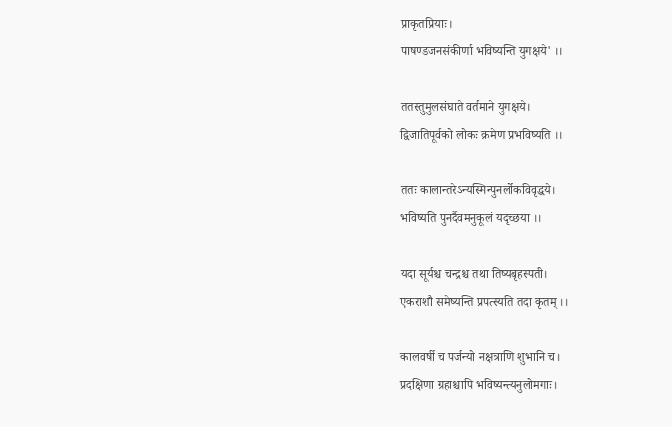प्राकृतप्रियाः।
पाषण्डजनसंकीर्णा भविष्यन्ति युगक्षये' ।।

ततस्तुमुलसंघाते वर्तमाने युगक्षये।
द्विजातिपूर्वको लोकः क्रमेण प्रभविष्यति ।।

ततः कालान्तरेऽन्यस्मिन्पुनर्लोकविवृद्धये।
भविष्यति पुनर्दैवमनुकूलं यदृच्छया ।।

यदा सूर्यश्च चन्द्रश्च तथा तिष्यबृहस्पती।
एकराशौ समेष्यन्ति प्रपत्स्यति तदा कृतम् ।।

कालवर्षी च पर्जन्यो नक्षत्राणि शुभानि च।
प्रदक्षिणा ग्रहाश्चापि भविष्यन्त्यनुलोमगाः।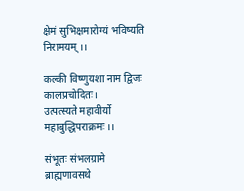क्षेमं सुभिक्षमारोग्यं भविष्यति निरामयम् ।।

कल्की विष्णुयशा नाम द्विजः कालप्रचोदितः।
उत्पत्स्यते महावीर्यो महाबुद्धिपराक्रमः ।।

संभूतः संभलग्रामे ब्राह्मणावसथे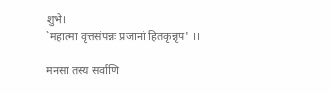शुभे।
`महात्मा वृत्तसंपन्नः प्रजानां हितकृन्नृप' ।।

मनसा तस्य सर्वाणि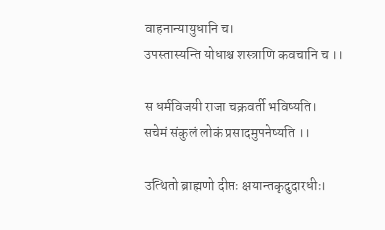वाहनान्यायुधानि च।
उपस्तास्यन्ति योधाश्च शस्त्राणि कवचानि च ।।

स धर्मविजयी राजा चक्रवर्ती भविष्यति।
सचेमं संकुलं लोकं प्रसादमुपनेष्यति ।।

उत्थितो ब्राह्मणो दीप्तः क्षयान्तकृदुदारधीः।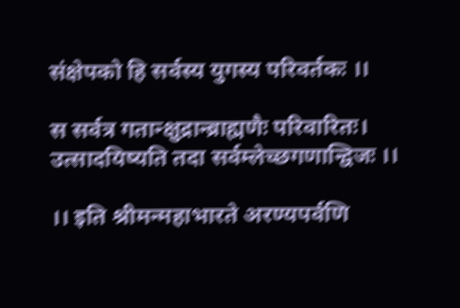संक्षेपको हि सर्वस्य युगस्य परिवर्तकः ।।

स सर्वत्र गतान्क्षुद्रान्ब्राह्मणैः परिवारितः।
उत्सादयिष्यति तदा सर्वम्लेच्छगणान्द्विजः ।।

।। इति श्रीमन्महाभारते अरण्यपर्वणि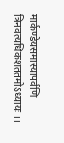मार्कण्डेयसमास्यापर्वणि
त्रिनवत्यधिकशततमोऽध्यायः ।।